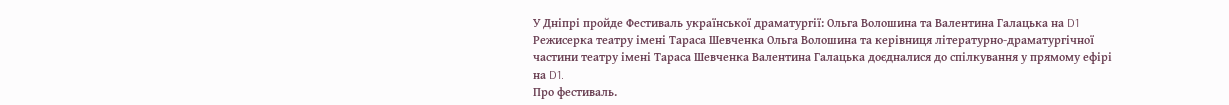У Дніпрі пройде Фестиваль української драматургії: Ольга Волошина та Валентина Галацька на D1
Режисерка театру імені Тараса Шевченка Ольга Волошина та керівниця літературно-драматургічної частини театру імені Тараса Шевченка Валентина Галацька доєдналися до спілкування у прямому ефірі на D1.
Про фестиваль.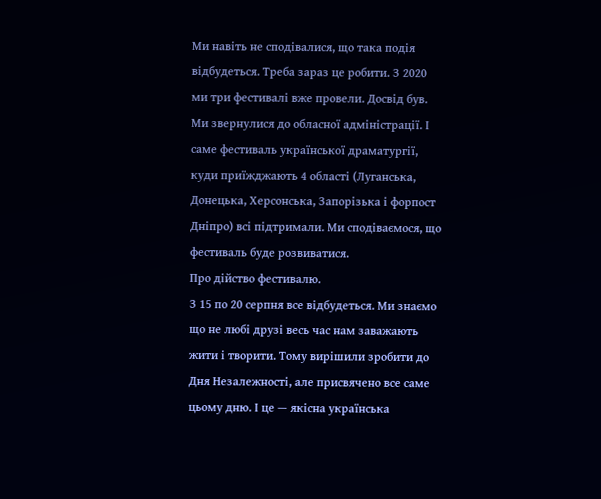Ми навіть не сподівалися, що така подія відбудеться. Треба зараз це робити. З 2020 ми три фестивалі вже провели. Досвід був. Ми звернулися до обласної адміністрації. І саме фестиваль української драматургії, куди приїжджають 4 області (Луганська, Донецька, Херсонська, Запорізька і форпост Дніпро) всі підтримали. Ми сподіваємося, що фестиваль буде розвиватися.
Про дійство фестивалю.
З 15 по 20 серпня все відбудеться. Ми знаємо що не любі друзі весь час нам заважають жити і творити. Тому вирішили зробити до Дня Незалежності, але присвячено все саме цьому дню. І це — якісна українська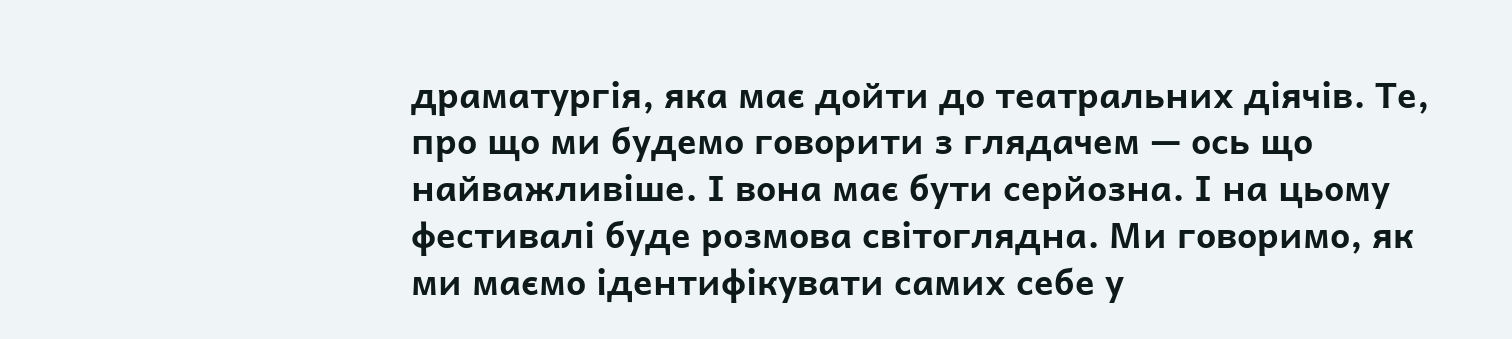драматургія, яка має дойти до театральних діячів. Те, про що ми будемо говорити з глядачем — ось що найважливіше. І вона має бути серйозна. І на цьому фестивалі буде розмова світоглядна. Ми говоримо, як ми маємо ідентифікувати самих себе у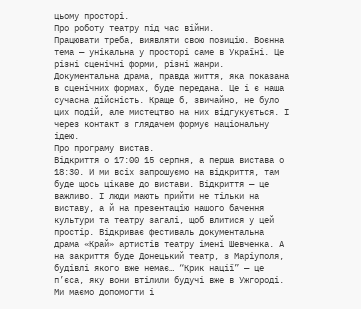цьому просторі.
Про роботу театру під час війни.
Працювати треба, виявляти свою позицію. Воєнна тема — унікальна у просторі саме в Україні. Це різні сценічні форми, різні жанри. Документальна драма, правда життя, яка показана в сценічних формах, буде передана. Це і є наша сучасна дійсність. Краще б, звичайно, не було цих подій, але мистецтво на них відгукується. І через контакт з глядачем формує національну ідею.
Про програму вистав.
Відкриття о 17:00 15 серпня, а перша вистава о 18:30. И ми всіх запрошуємо на відкриття, там буде щось цікаве до вистави. Відкриття — це важливо. І люди мають прийти не тільки на виставу, а й на презентацію нашого бачення культури та театру загалі, щоб влитися у цей простір. Відкриває фестиваль документальна драма «Край» артистів театру імені Шевченка. А на закриття буде Донецький театр, з Маріуполя, будівлі якого вже немає… “Крик нації” — це п’єса, яку вони втілили будучі вже в Ужгороді. Ми маємо допомогти і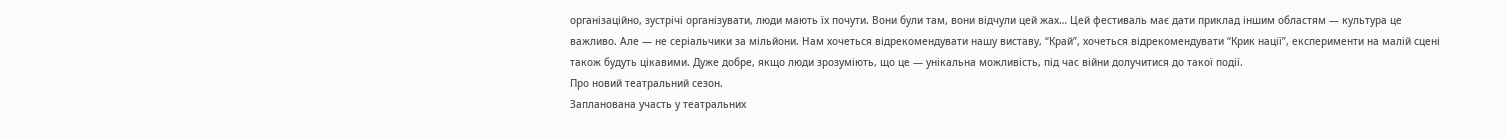організаційно, зустрічі організувати, люди мають їх почути. Вони були там, вони відчули цей жах… Цей фестиваль має дати приклад іншим областям — культура це важливо. Але — не серіальчики за мільйони. Нам хочеться відрекомендувати нашу виставу, “Край”, хочеться відрекомендувати “Крик нації”, експерименти на малій сцені також будуть цікавими. Дуже добре, якщо люди зрозуміють, що це — унікальна можливість, під час війни долучитися до такої події.
Про новий театральний сезон.
Запланована участь у театральних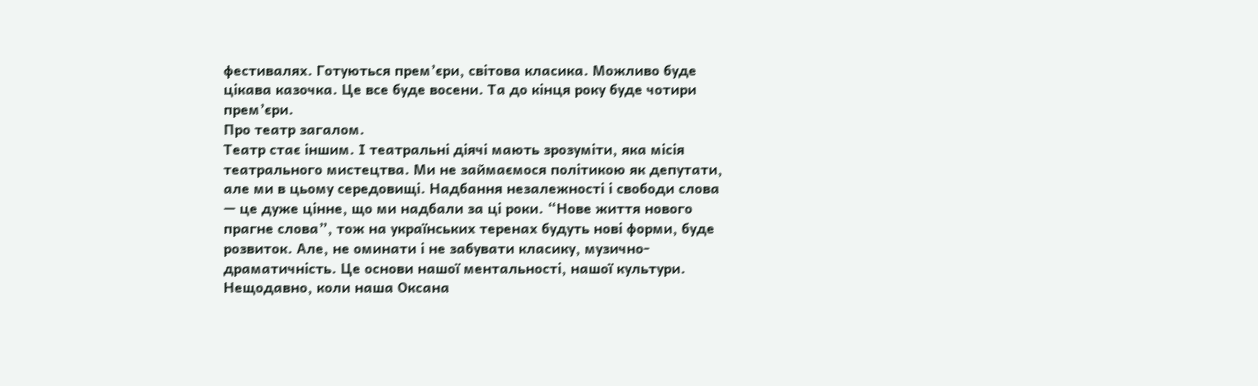фестивалях. Готуються прем’єри, світова класика. Можливо буде цікава казочка. Це все буде восени. Та до кінця року буде чотири прем’єри.
Про театр загалом.
Театр стає іншим. І театральні діячі мають зрозуміти, яка місія театрального мистецтва. Ми не займаємося політикою як депутати, але ми в цьому середовищі. Надбання незалежності і свободи слова — це дуже цінне, що ми надбали за ці роки. “Нове життя нового прагне слова”, тож на українських теренах будуть нові форми, буде розвиток. Але, не оминати і не забувати класику, музично-драматичність. Це основи нашої ментальності, нашої культури. Нещодавно, коли наша Оксана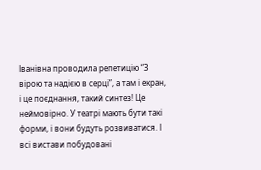Іванівна проводила репетицію “З вірою та надією в серці”, а там і екран, і це поєднання, такий синтез! Це неймовірно. У театрі мають бути такі форми, і вони будуть розвиватися. І всі вистави побудовані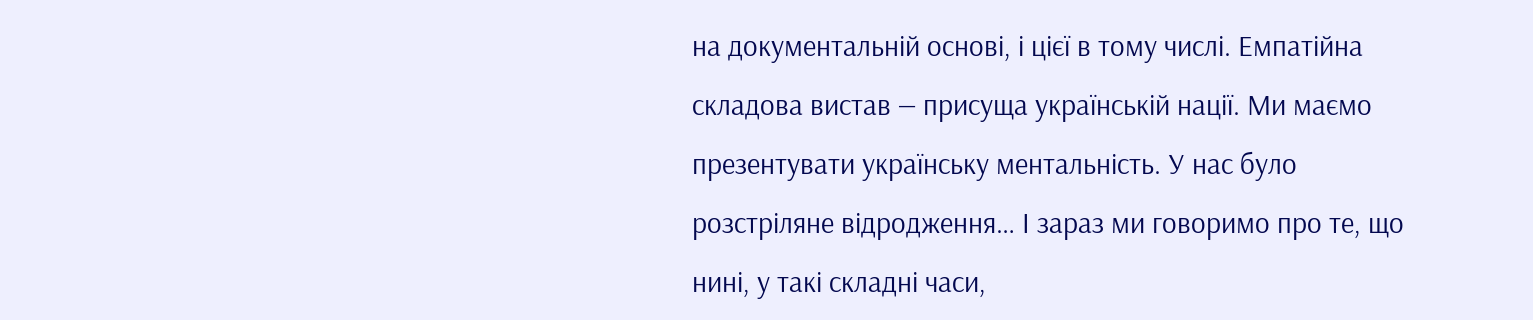на документальній основі, і цієї в тому числі. Емпатійна складова вистав — присуща українській нації. Ми маємо презентувати українську ментальність. У нас було розстріляне відродження… І зараз ми говоримо про те, що нині, у такі складні часи,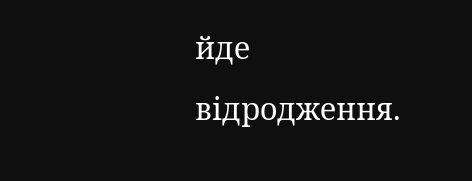йде відродження.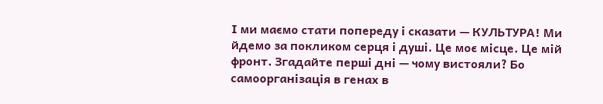І ми маємо стати попереду і сказати — КУЛЬТУРА! Ми йдемо за покликом серця і душі. Це моє місце. Це мій фронт. Згадайте перші дні — чому вистояли? Бо самоорганізація в генах в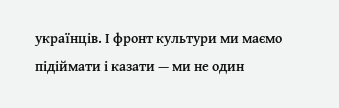українців. І фронт культури ми маємо підіймати і казати — ми не один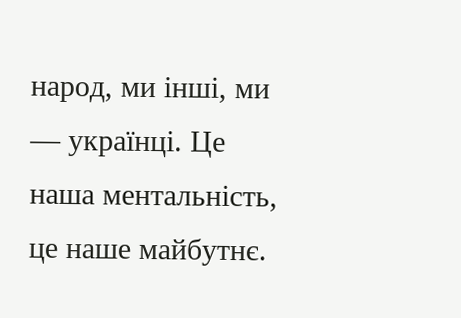народ, ми інші, ми — українці. Це наша ментальність, це наше майбутнє.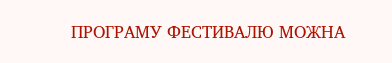ПРОГРАМУ ФЕСТИВАЛЮ МОЖНА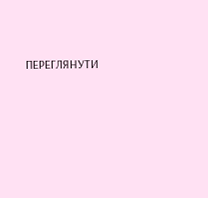ПЕРЕГЛЯНУТИ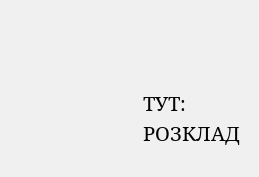ТУТ: РОЗКЛАД